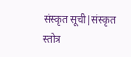संस्कृत सूची|संस्कृत स्तोत्र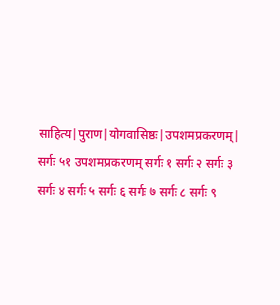साहित्य|पुराण|योगवासिष्ठः|उपशमप्रकरणम्| सर्गः ५१ उपशमप्रकरणम् सर्गः १ सर्गः २ सर्गः ३ सर्गः ४ सर्गः ५ सर्गः ६ सर्गः ७ सर्गः ८ सर्गः ९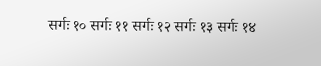सर्गः १० सर्गः ११ सर्गः १२ सर्गः १३ सर्गः १४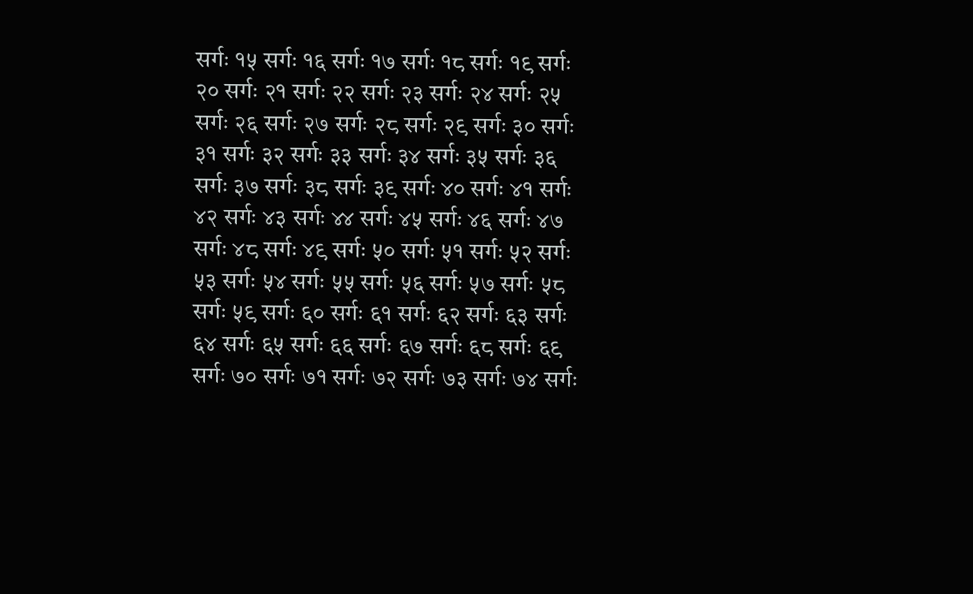सर्गः १५ सर्गः १६ सर्गः १७ सर्गः १८ सर्गः १९ सर्गः २० सर्गः २१ सर्गः २२ सर्गः २३ सर्गः २४ सर्गः २५ सर्गः २६ सर्गः २७ सर्गः २८ सर्गः २९ सर्गः ३० सर्गः ३१ सर्गः ३२ सर्गः ३३ सर्गः ३४ सर्गः ३५ सर्गः ३६ सर्गः ३७ सर्गः ३८ सर्गः ३९ सर्गः ४० सर्गः ४१ सर्गः ४२ सर्गः ४३ सर्गः ४४ सर्गः ४५ सर्गः ४६ सर्गः ४७ सर्गः ४८ सर्गः ४९ सर्गः ५० सर्गः ५१ सर्गः ५२ सर्गः ५३ सर्गः ५४ सर्गः ५५ सर्गः ५६ सर्गः ५७ सर्गः ५८ सर्गः ५९ सर्गः ६० सर्गः ६१ सर्गः ६२ सर्गः ६३ सर्गः ६४ सर्गः ६५ सर्गः ६६ सर्गः ६७ सर्गः ६८ सर्गः ६९ सर्गः ७० सर्गः ७१ सर्गः ७२ सर्गः ७३ सर्गः ७४ सर्गः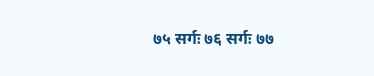७५ सर्गः ७६ सर्गः ७७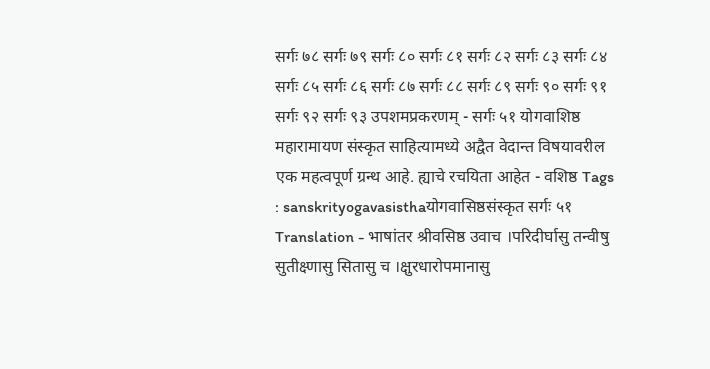सर्गः ७८ सर्गः ७९ सर्गः ८० सर्गः ८१ सर्गः ८२ सर्गः ८३ सर्गः ८४ सर्गः ८५ सर्गः ८६ सर्गः ८७ सर्गः ८८ सर्गः ८९ सर्गः ९० सर्गः ९१ सर्गः ९२ सर्गः ९३ उपशमप्रकरणम् - सर्गः ५१ योगवाशिष्ठ महारामायण संस्कृत साहित्यामध्ये अद्वैत वेदान्त विषयावरील एक महत्वपूर्ण ग्रन्थ आहे. ह्याचे रचयिता आहेत - वशिष्ठ Tags : sanskrityogavasisthaयोगवासिष्ठसंस्कृत सर्गः ५१ Translation - भाषांतर श्रीवसिष्ठ उवाच ।परिदीर्घासु तन्वीषु सुतीक्ष्णासु सितासु च ।क्षुरधारोपमानासु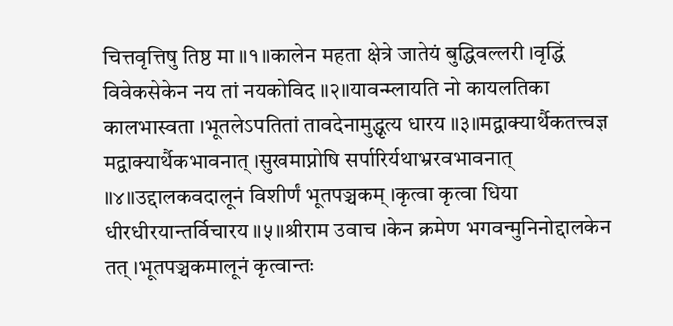चित्तवृत्तिषु तिष्ठ मा ॥१॥कालेन महता क्षेत्रे जातेयं बुद्धिवल्लरी ।वृद्धिं विवेकसेकेन नय तां नयकोविद ॥२॥यावन्म्लायति नो कायलतिका कालभास्वता ।भूतलेऽपतितां तावदेनामुद्धृत्य धारय ॥३॥मद्वाक्यार्थैकतत्त्वज्ञ मद्वाक्यार्थैकभावनात् ।सुखमाप्नोषि सर्पारिर्यथाभ्ररवभावनात् ॥४॥उद्दालकवदालूनं विशीर्णं भूतपञ्चकम् ।कृत्वा कृत्वा धिया धीरधीरयान्तर्विचारय ॥५॥श्रीराम उवाच ।केन क्रमेण भगवन्मुनिनोद्दालकेन तत् ।भूतपञ्चकमालूनं कृत्वान्तः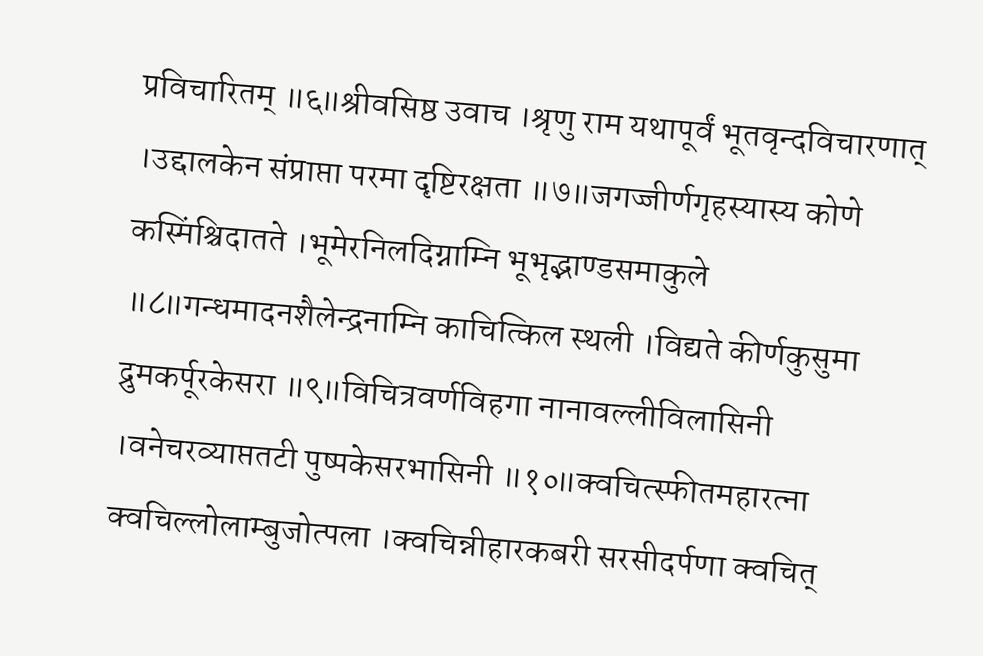प्रविचारितम् ॥६॥श्रीवसिष्ठ उवाच ।श्रृणु राम यथापूर्वं भूतवृन्दविचारणात् ।उद्दालकेन संप्राप्ता परमा दृष्टिरक्षता ॥७॥जगज्जीर्णगृहस्यास्य कोणे कस्मिंश्चिदातते ।भूमेरनिलदिग्नाम्नि भूभृद्भाण्डसमाकुले ॥८॥गन्धमादनशैलेन्द्रनाम्नि काचित्किल स्थली ।विद्यते कीर्णकुसुमा द्रुमकर्पूरकेसरा ॥९॥विचित्रवर्णविहगा नानावल्लीविलासिनी ।वनेचरव्याप्ततटी पुष्पकेसरभासिनी ॥१०॥क्वचित्स्फीतमहारत्ना क्वचिल्लोलाम्बुजोत्पला ।क्वचिन्नीहारकबरी सरसीदर्पणा क्वचित्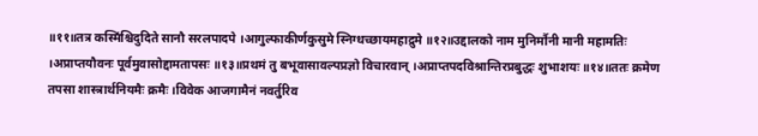॥११॥तत्र कस्मिंश्चिदुदिते सानौ सरलपादपे ।आगुल्फाकीर्णकुसुमे स्निग्धच्छायमहाद्रुमे ॥१२॥उद्दालको नाम मुनिर्मौनी मानी महामतिः ।अप्राप्तयौवनः पूर्वमुवासोद्दामतापसः ॥१३॥प्रथमं तु बभूवासावल्पप्रज्ञो विचारवान् ।अप्राप्तपदविश्रान्तिरप्रबुद्धः शुभाशयः ॥१४॥ततः क्रमेण तपसा शास्त्रार्थनियमैः क्रमैः ।विवेक आजगामैनं नवर्तुरिव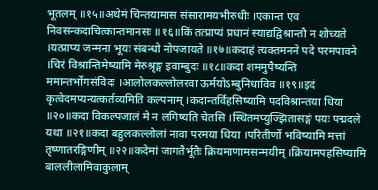भूतलम् ॥१५॥अथेमं चिन्तयामास संसारामयभीरुधीः ।एकान्त एव निवसन्कदाचित्कान्तमानसः ॥१६॥किं तत्प्राप्यं प्रधानं स्याद्यद्विश्रान्तौ न शोच्यते ।यत्प्राप्य जन्मना भूयः संबन्धो नोपजायते ॥१७॥कदाहं त्यक्तमनने पदे परमपावने ।चिरं विश्रान्तिमेष्यामि मेरुश्रृङ्ग इवाम्बुदः ॥१८॥कदा शममुपैष्यन्ति ममान्तर्भोगसंविदः ।आलोलकल्लोलरवा ऊर्मयोऽम्बुनिधाविव ॥१९॥इदं कृत्वेदमप्यन्यत्कर्तव्यमिति कल्पनाम् ।कदान्तर्विहसिष्यामि पदविश्रान्तया धिया ॥२०॥कदा विकल्पजालं मे न लगिष्यति चेतसि ।स्थितमप्युज्झितासङ्गं पयः पद्मदले यथा ॥२१॥कदा बहुलकल्लोलां नावा परमया धिया ।परितीर्णो भविष्यामि मत्तां तृष्णातरङ्गिणीम् ॥२२॥कदेमां जागतैर्भूतैः क्रियमाणामसन्मयीम् ।क्रियामपहसिष्यामि बाललीलामिवाकुलाम्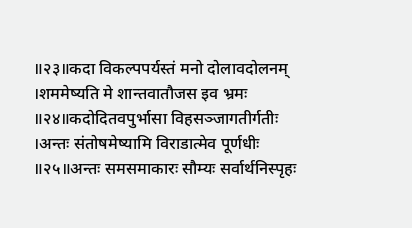॥२३॥कदा विकल्पपर्यस्तं मनो दोलावदोलनम् ।शममेष्यति मे शान्तवातौजस इव भ्रमः ॥२४॥कदोदितवपुर्भासा विहसञ्जागतीर्गतीः ।अन्तः संतोषमेष्यामि विराडात्मेव पूर्णधीः ॥२५॥अन्तः समसमाकारः सौम्यः सर्वार्थनिस्पृहः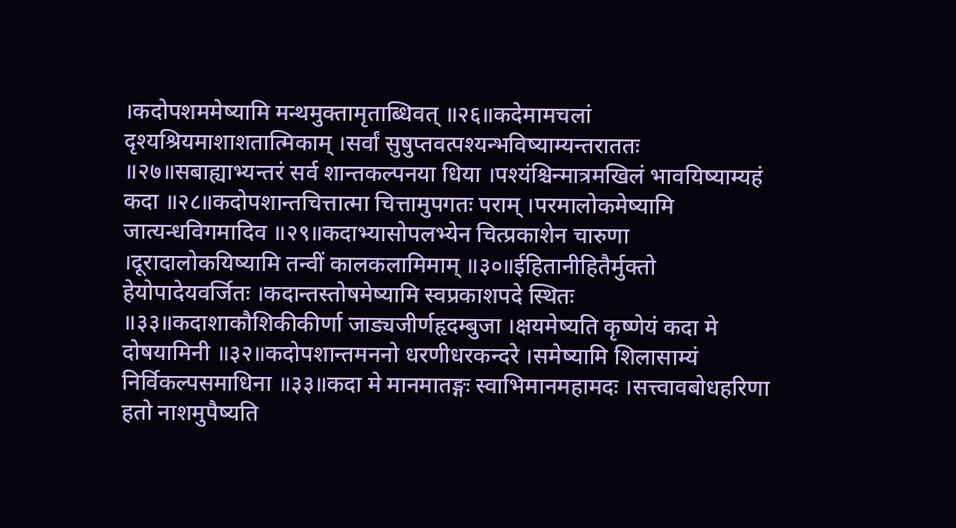।कदोपशममेष्यामि मन्थमुक्तामृताब्धिवत् ॥२६॥कदेमामचलां दृश्यश्रियमाशाशतात्मिकाम् ।सर्वां सुषुप्तवत्पश्यन्भविष्याम्यन्तराततः ॥२७॥सबाह्याभ्यन्तरं सर्व शान्तकल्पनया धिया ।पश्यंश्चिन्मात्रमखिलं भावयिष्याम्यहं कदा ॥२८॥कदोपशान्तचित्तात्मा चित्तामुपगतः पराम् ।परमालोकमेष्यामि जात्यन्धविगमादिव ॥२९॥कदाभ्यासोपलभ्येन चित्प्रकाशेन चारुणा ।दूरादालोकयिष्यामि तन्वीं कालकलामिमाम् ॥३०॥ईहितानीहितैर्मुक्तो हेयोपादेयवर्जितः ।कदान्तस्तोषमेष्यामि स्वप्रकाशपदे स्थितः ॥३३॥कदाशाकौशिकीकीर्णा जाड्यजीर्णहृदम्बुजा ।क्षयमेष्यति कृष्णेयं कदा मे दोषयामिनी ॥३२॥कदोपशान्तमननो धरणीधरकन्दरे ।समेष्यामि शिलासाम्यं निर्विकल्पसमाधिना ॥३३॥कदा मे मानमातङ्गः स्वाभिमानमहामदः ।सत्त्वावबोधहरिणा हतो नाशमुपैष्यति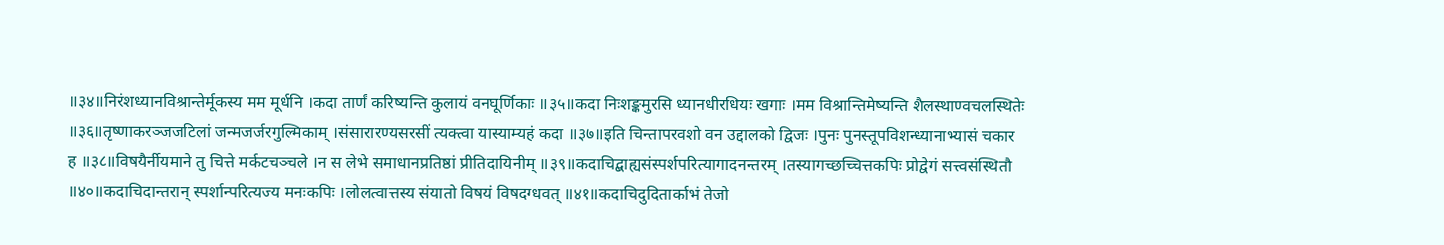॥३४॥निरंशध्यानविश्रान्तेर्मूकस्य मम मूर्धनि ।कदा तार्णं करिष्यन्ति कुलायं वनघूर्णिकाः ॥३५॥कदा निःशङ्कमुरसि ध्यानधीरधियः खगाः ।मम विश्रान्तिमेष्यन्ति शैलस्थाण्वचलस्थितेः ॥३६॥तृष्णाकरञ्जजटिलां जन्मजर्जरगुल्मिकाम् ।संसारारण्यसरसीं त्यक्त्वा यास्याम्यहं कदा ॥३७॥इति चिन्तापरवशो वन उद्दालको द्विजः ।पुनः पुनस्तूपविशन्ध्यानाभ्यासं चकार ह ॥३८॥विषयैर्नीयमाने तु चित्ते मर्कटचञ्चले ।न स लेभे समाधानप्रतिष्ठां प्रीतिदायिनीम् ॥३९॥कदाचिद्बाह्यसंस्पर्शपरित्यागादनन्तरम् ।तस्यागच्छच्चित्तकपिः प्रोद्वेगं सत्त्वसंस्थितौ ॥४०॥कदाचिदान्तरान् स्पर्शान्परित्यज्य मनःकपिः ।लोलत्वात्तस्य संयातो विषयं विषदग्धवत् ॥४१॥कदाचिदुदितार्काभं तेजो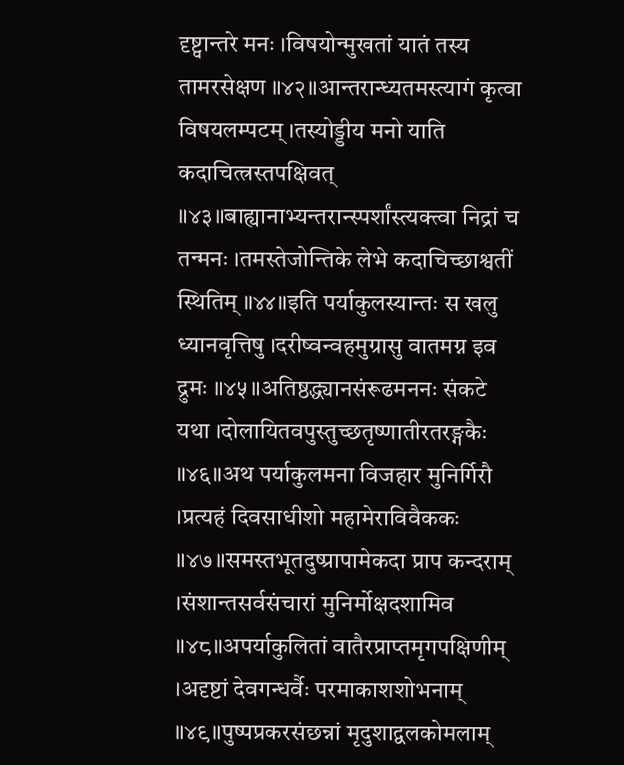दृष्ट्वान्तरे मनः ।विषयोन्मुखतां यातं तस्य तामरसेक्षण ॥४२॥आन्तरान्ध्यतमस्त्यागं कृत्वा विषयलम्पटम् ।तस्योड्डीय मनो याति कदाचित्त्रस्तपक्षिवत् ॥४३॥बाह्यानाभ्यन्तरान्स्पर्शांस्त्यक्त्वा निद्रां च तन्मनः ।तमस्तेजोन्तिके लेभे कदाचिच्छाश्वतीं स्थितिम् ॥४४॥इति पर्याकुलस्यान्तः स खलु ध्यानवृत्तिषु ।दरीष्वन्वहमुग्रासु वातमग्न इव द्रुमः ॥४५॥अतिष्ठद्ध्यानसंरूढमननः संकटे यथा ।दोलायितवपुस्तुच्छतृष्णातीरतरङ्गकैः ॥४६॥अथ पर्याकुलमना विजहार मुनिर्गिरौ ।प्रत्यहं दिवसाधीशो महामेराविवैककः ॥४७॥समस्तभूतदुष्प्रापामेकदा प्राप कन्दराम् ।संशान्तसर्वसंचारां मुनिर्मोक्षदशामिव ॥४८॥अपर्याकुलितां वातैरप्राप्तमृगपक्षिणीम् ।अदृष्टां देवगन्धर्वैः परमाकाशशोभनाम् ॥४९॥पुष्पप्रकरसंछन्नां मृदुशाद्वलकोमलाम्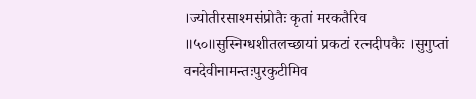।ज्योतीरसाश्मसंप्रोतैः कृतां मरकतैरिव ॥५०॥सुस्निग्धशीतलच्छायां प्रकटां रत्नदीपकैः ।सुगुप्तां वनदेवीनामन्तःपुरकुटीमिव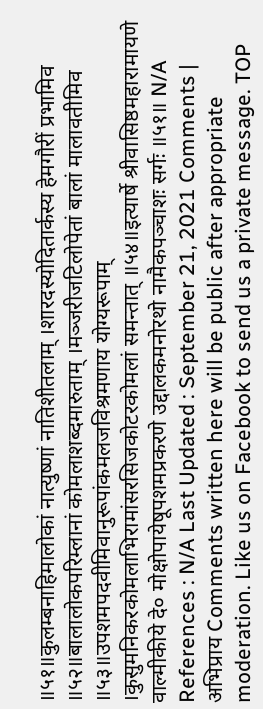॥५१॥कुलम्बनाहिमालोकां नात्युष्णां नातिशीतलाम् ।शारदस्योदितार्कस्य हेमगौरीं प्रभामिव ॥५२॥बालालोकपरिम्लानां कोमलाशब्दमारुताम् ।मञ्जरीजटिलोपेतां बालां मालावतीमिव ॥५३॥उपशमपदवीमिवानुरूपांकमलजविश्रमणाय योग्यरूपाम् ।कुसुमनिकरकोमलाभिरामांसरसिजकोटरकोमलां समन्तात् ॥५४॥इत्यार्षे श्रीवासिष्ठमहारामायणे वाल्मीकीये दे० मोक्षोपायेषूपशमप्रकरणे उद्दालकमनोरथो नामैकपञ्चाशः सर्गः ॥५१॥ N/A References : N/A Last Updated : September 21, 2021 Comments | अभिप्राय Comments written here will be public after appropriate moderation. Like us on Facebook to send us a private message. TOP